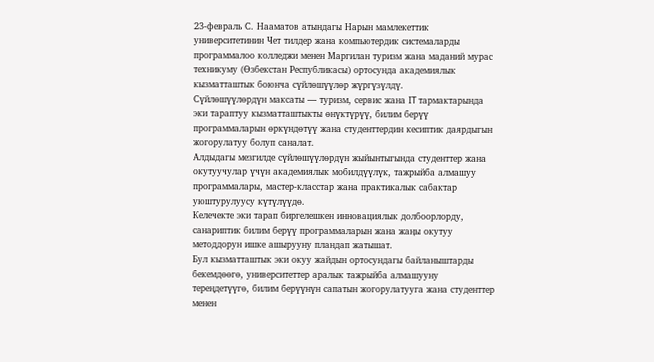23-февраль С. Нааматов атындагы Нарын мамлекеттик университетинин Чет тилдер жана компьютердик системаларды программалоо колледжи менен Маргилан туризм жана маданий мурас техникуму (Өзбекстан Республикасы) ортосунда академиялык кызматташтык боюнча сүйлөшүүлөр жүргүзүлдү.
Сүйлөшүүлөрдүн максаты — туризм, сервис жана IT тармактарында эки тараптуу кызматташтыкты өнүктүрүү, билим берүү программаларын өркүндөтүү жана студенттердин кесиптик даярдыгын жогорулатуу болуп саналат.
Алдыдагы мезгилде сүйлөшүүлөрдүн жыйынтыгында студенттер жана окутуучулар үчүн академиялык мобилдүүлүк, тажрыйба алмашуу программалары, мастер-класстар жана практикалык сабактар уюштурулуусу күтүлүүдө.
Келечекте эки тарап биргелешкен инновациялык долбоорлорду, санариптик билим берүү программаларын жана жаңы окутуу методдорун ишке ашырууну пландап жатышат.
Бул кызматташтык эки окуу жайдын ортосундагы байланыштарды бекемдөөгө, университеттер аралык тажрыйба алмашууну тереңдетүүгө, билим берүүнүн сапатын жогорулатууга жана студенттер менен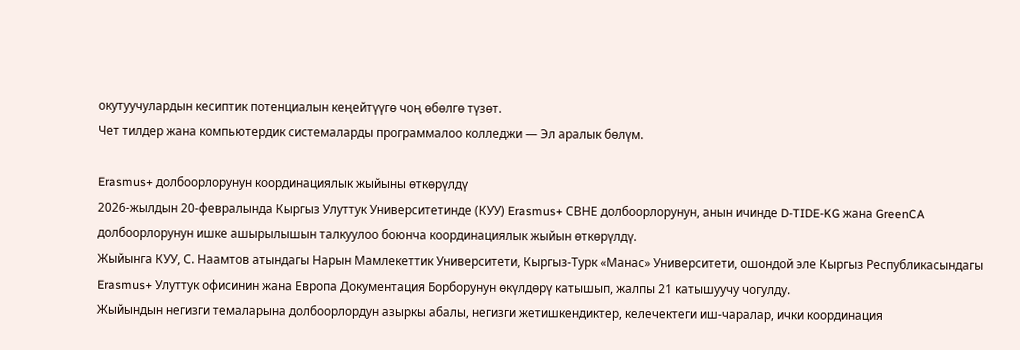окутуучулардын кесиптик потенциалын кеңейтүүгө чоң өбөлгө түзөт.
Чет тилдер жана компьютердик системаларды программалоо колледжи — Эл аралык бөлүм.

Erasmus+ долбоорлорунун координациялык жыйыны өткөрүлдү
2026-жылдын 20-февралында Кыргыз Улуттук Университетинде (КУУ) Erasmus+ СВНЕ долбоорлорунун, анын ичинде D-TIDE-KG жана GreenCA долбоорлорунун ишке ашырылышын талкуулоо боюнча координациялык жыйын өткөрүлдү.
Жыйынга КУУ, С. Наамтов атындагы Нарын Мамлекеттик Университети, Кыргыз-Турк «Манас» Университети, ошондой эле Кыргыз Республикасындагы Erasmus+ Улуттук офисинин жана Европа Документация Борборунун өкүлдөрү катышып, жалпы 21 катышуучу чогулду.
Жыйындын негизги темаларына долбоорлордун азыркы абалы, негизги жетишкендиктер, келечектеги иш-чаралар, ички координация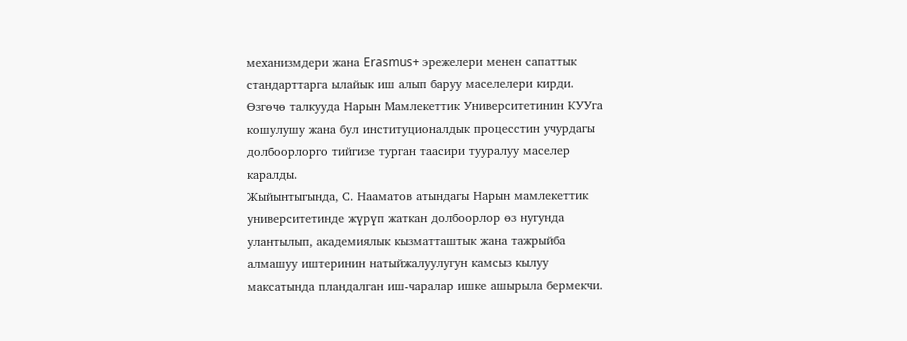механизмдери жана Erasmus+ эрежелери менен сапаттык стандарттарга ылайык иш алып баруу маселелери кирди.
Өзгөчө талкууда Нарын Мамлекеттик Университетинин КУУга кошулушу жана бул институционалдык процесстин учурдагы долбоорлорго тийгизе турган таасири тууралуу маселер каралды.
Жыйынтыгында, С. Нааматов атындагы Нарын мамлекеттик университетинде жүрүп жаткан долбоорлор өз нугунда улантылып, академиялык кызматташтык жана тажрыйба алмашуу иштеринин натыйжалуулугун камсыз кылуу максатында пландалган иш-чаралар ишке ашырыла бермекчи.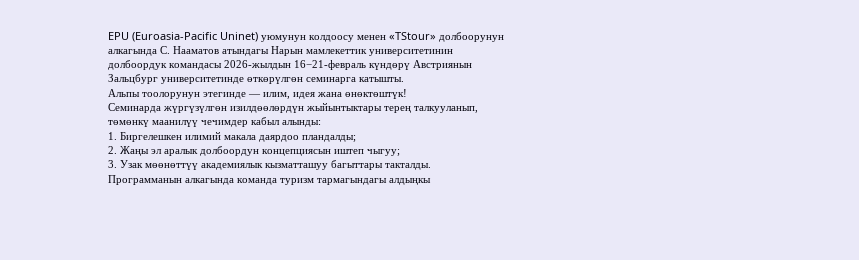EPU (Euroasia-Pacific Uninet) уюмунун колдоосу менен «TStour» долбоорунун алкагында С. Нааматов атындагы Нарын мамлекеттик университетинин долбоордук командасы 2026-жылдын 16−21-февраль күндөрү Австриянын Зальцбург университетинде өткөрүлгөн семинарга катышты.
Альпы тоолорунун этегинде — илим, идея жана өнөктөштүк!
Семинарда жүргүзүлгөн изилдөөлөрдүн жыйынтыктары терең талкууланып, төмөнкү маанилүү чечимдер кабыл алынды:
1. Биргелешкен илимий макала даярдоо пландалды;
2. Жаңы эл аралык долбоордун концепциясын иштеп чыгуу;
3. Узак мөөнөттүү академиялык кызматташуу багыттары такталды.
Программанын алкагында команда туризм тармагындагы алдыңкы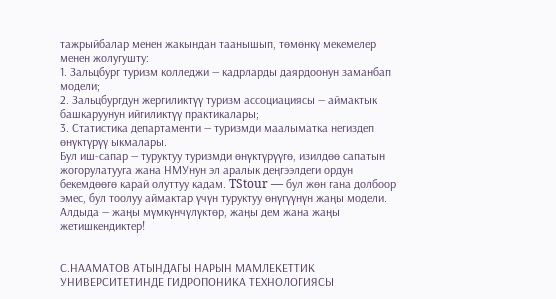тажрыйбалар менен жакындан таанышып, төмөнкү мекемелер менен жолугушту:
1. Зальцбург туризм колледжи — кадрларды даярдоонун заманбап модели;
2. Зальцбургдун жергиликтүү туризм ассоциациясы — аймактык башкаруунун ийгиликтүү практикалары;
3. Статистика департаменти — туризмди маалыматка негиздеп өнүктүрүү ыкмалары.
Бул иш-сапар — туруктуу туризмди өнүктүрүүгө, изилдөө сапатын жогорулатууга жана НМУнун эл аралык деңгээлдеги ордун бекемдөөгө карай олуттуу кадам. TStour — бул жөн гана долбоор эмес, бул тоолуу аймактар үчүн туруктуу өнүгүүнүн жаңы модели.
Алдыда — жаңы мүмкүнчүлүктөр, жаңы дем жана жаңы жетишкендиктер!


С.НААМАТОВ АТЫНДАГЫ НАРЫН МАМЛЕКЕТТИК УНИВЕРСИТЕТИНДЕ ГИДРОПОНИКА ТЕХНОЛОГИЯСЫ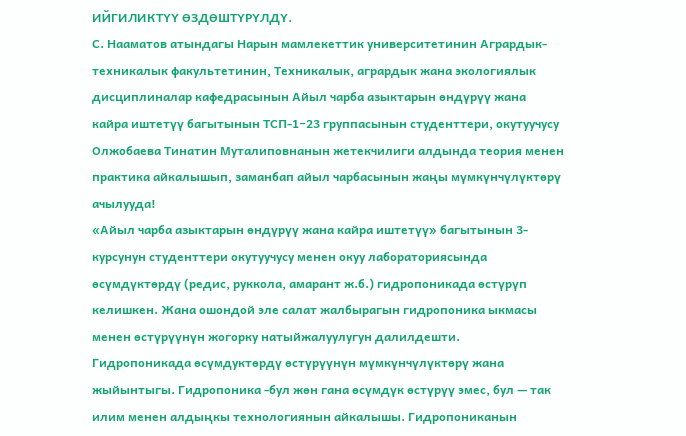ИЙГИЛИКТҮҮ ӨЗДӨШТҮРҮЛДҮ.
С. Нааматов атындагы Нарын мамлекеттик университетинин Агрардык-техникалык факультетинин, Техникалык, агрардык жана экологиялык дисциплиналар кафедрасынын Айыл чарба азыктарын өндүрүү жана кайра иштетүү багытынын ТСП-1−23 группасынын студенттери, окутуучусу Олжобаева Тинатин Муталиповнанын жетекчилиги алдында теория менен практика айкалышып, заманбап айыл чарбасынын жаңы мүмкүнчүлүктөрү ачылууда!
«Айыл чарба азыктарын өндүрүү жана кайра иштетүү» багытынын 3-курсунун студенттери окутуучусу менен окуу лабораториясында өсүмдүктөрдү (редис, руккола, амарант ж.б.) гидропоникада өстүрүп келишкен. Жана ошондой эле салат жалбырагын гидропоника ыкмасы менен өстүрүүнүн жогорку натыйжалуулугун далилдешти.
Гидропоникада өсүмдуктөрдү өстүрүүнүн мүмкүнчүлүктөрү жана жыйынтыгы. Гидропоника -бул жөн гана өсүмдүк өстүрүү эмес, бул — так илим менен алдыңкы технологиянын айкалышы. Гидропониканын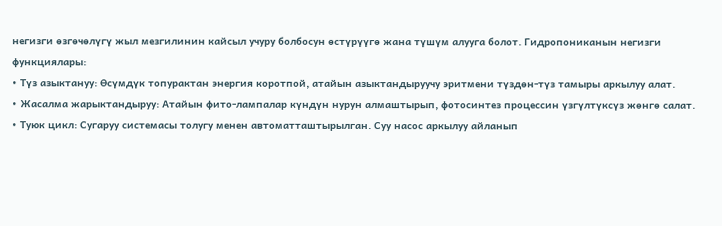негизги өзгөчөлүгү жыл мезгилинин кайсыл учуру болбосун өстүрүүгө жана түшүм алууга болот. Гидропониканын негизги функциялары:
• Түз азыктануу: Өсүмдүк топурактан энергия коротпой, атайын азыктандыруучу эритмени түздөн-түз тамыры аркылуу алат.
• Жасалма жарыктандыруу: Атайын фито-лампалар күндүн нурун алмаштырып, фотосинтез процессин үзгүлтүксүз жөнгө салат.
• Туюк цикл: Сугаруу системасы толугу менен автоматташтырылган. Суу насос аркылуу айланып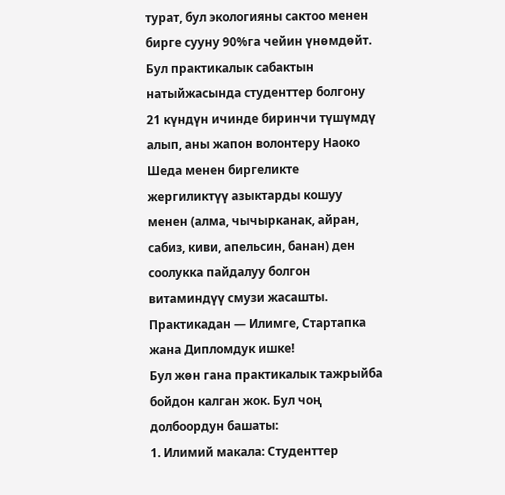турат, бул экологияны сактоо менен бирге сууну 90%га чейин үнөмдөйт.
Бул практикалык сабактын натыйжасында студенттер болгону 21 күндүн ичинде биринчи түшүмдү алып, аны жапон волонтеру Наоко Шеда менен биргеликте жергиликтүү азыктарды кошуу менен (алма, чычырканак, айран, сабиз, киви, апельсин, банан) ден соолукка пайдалуу болгон витаминдүү смузи жасашты.
Практикадан — Илимге, Стартапка жана Дипломдук ишке!
Бул жөн гана практикалык тажрыйба бойдон калган жок. Бул чоң долбоордун башаты:
1. Илимий макала: Студенттер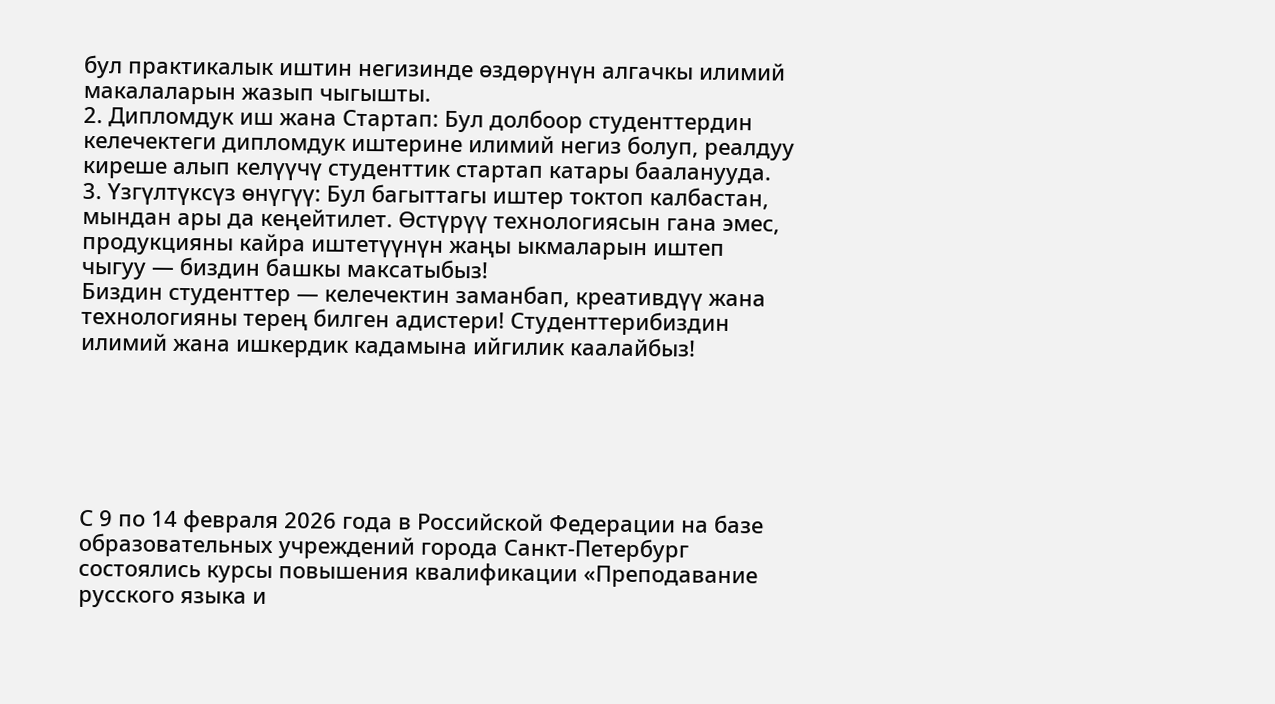бул практикалык иштин негизинде өздөрүнүн алгачкы илимий макалаларын жазып чыгышты.
2. Дипломдук иш жана Стартап: Бул долбоор студенттердин келечектеги дипломдук иштерине илимий негиз болуп, реалдуу киреше алып келүүчү студенттик стартап катары бааланууда.
3. Үзгүлтүксүз өнүгүү: Бул багыттагы иштер токтоп калбастан, мындан ары да кеңейтилет. Өстүрүү технологиясын гана эмес, продукцияны кайра иштетүүнүн жаңы ыкмаларын иштеп чыгуу — биздин башкы максатыбыз!
Биздин студенттер — келечектин заманбап, креативдүү жана технологияны терең билген адистери! Студенттерибиздин илимий жана ишкердик кадамына ийгилик каалайбыз!






С 9 по 14 февраля 2026 года в Российской Федерации на базе образовательных учреждений города Санкт-Петербург состоялись курсы повышения квалификации «Преподавание русского языка и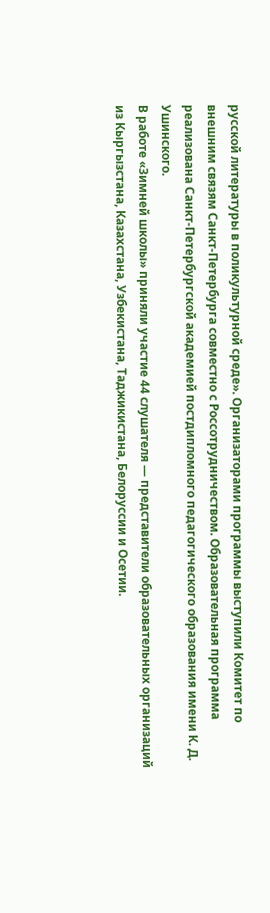русской литературы в поликультурной среде». Организаторами программы выступили Комитет по внешним связям Санкт-Петербурга совместно с Россотрудничеством. Образовательная программа реализована Санкт-Петербургской академией постдипломного педагогического образования имени К. Д. Ушинского.
В работе «Зимней школы» приняли участие 44 слушателя — представители образовательных организаций из Кыргызстана, Казахстана, Узбекистана, Таджикистана, Белоруссии и Осетии.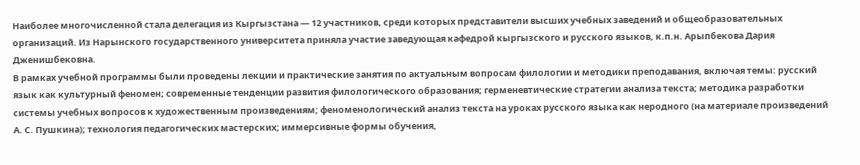Наиболее многочисленной стала делегация из Кыргызстана — 12 участников, среди которых представители высших учебных заведений и общеобразовательных организаций. Из Нарынского государственного университета приняла участие заведующая кафедрой кыргызского и русского языков, к.п.н. Арыпбекова Дария Дженишбековна.
В рамках учебной программы были проведены лекции и практические занятия по актуальным вопросам филологии и методики преподавания, включая темы: русский язык как культурный феномен; современные тенденции развития филологического образования; герменевтические стратегии анализа текста; методика разработки системы учебных вопросов к художественным произведениям; феноменологический анализ текста на уроках русского языка как неродного (на материале произведений А. С. Пушкина); технология педагогических мастерских; иммерсивные формы обучения,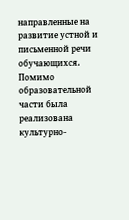направленные на развитие устной и письменной речи обучающихся.
Помимо образовательной части была реализована культурно-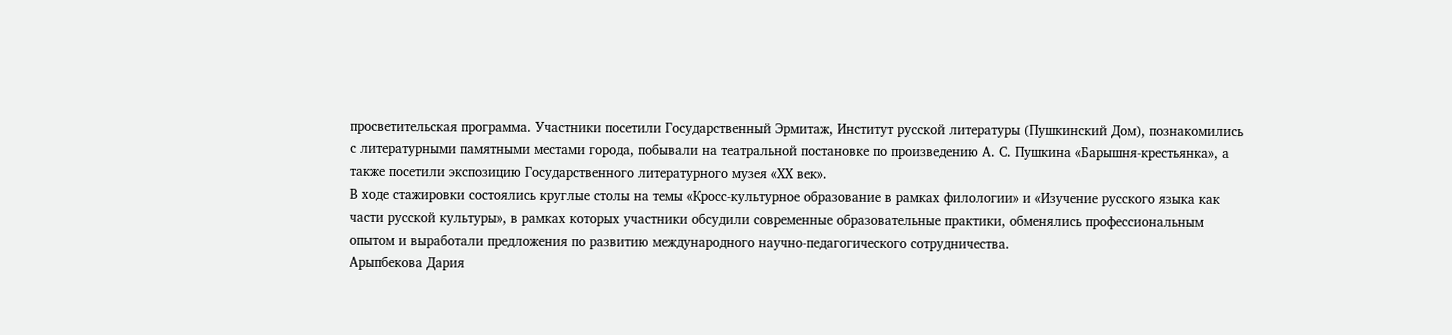просветительская программа. Участники посетили Государственный Эрмитаж, Институт русской литературы (Пушкинский Дом), познакомились с литературными памятными местами города, побывали на театральной постановке по произведению А. С. Пушкина «Барышня-крестьянка», а также посетили экспозицию Государственного литературного музея «ХХ век».
В ходе стажировки состоялись круглые столы на темы «Кросс-культурное образование в рамках филологии» и «Изучение русского языка как части русской культуры», в рамках которых участники обсудили современные образовательные практики, обменялись профессиональным опытом и выработали предложения по развитию международного научно-педагогического сотрудничества.
Арыпбекова Дария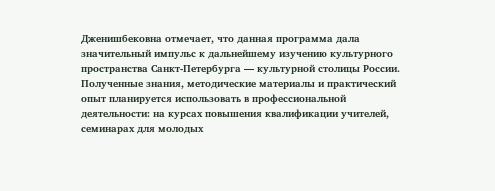Дженишбековна отмечает, что данная программа дала значительный импульс к дальнейшему изучению культурного пространства Санкт-Петербурга — культурной столицы России. Полученные знания, методические материалы и практический опыт планируется использовать в профессиональной деятельности: на курсах повышения квалификации учителей, семинарах для молодых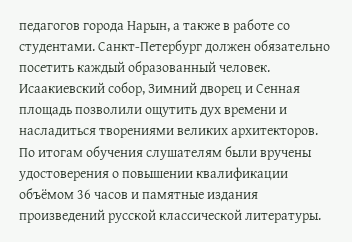педагогов города Нарын, а также в работе со студентами. Санкт-Петербург должен обязательно посетить каждый образованный человек. Исаакиевский собор, Зимний дворец и Сенная площадь позволили ощутить дух времени и насладиться творениями великих архитекторов.
По итогам обучения слушателям были вручены удостоверения о повышении квалификации объёмом 36 часов и памятные издания произведений русской классической литературы.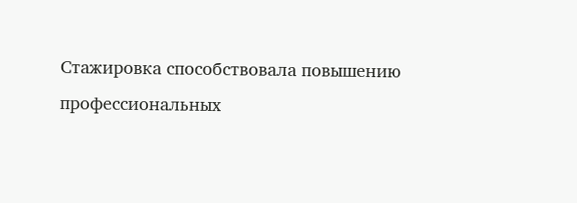Стажировка способствовала повышению профессиональных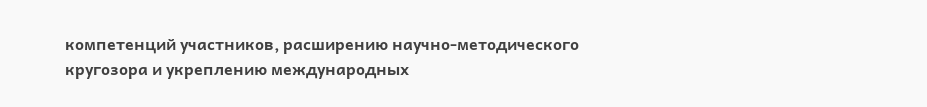компетенций участников, расширению научно-методического кругозора и укреплению международных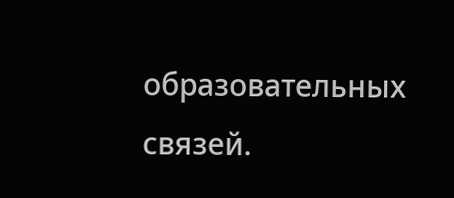образовательных связей.